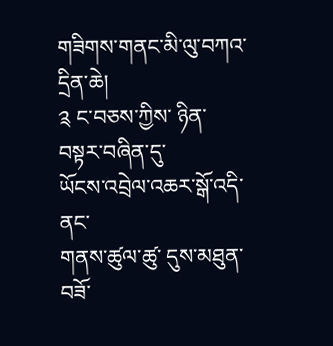གཟིགས་གནང་མི་ལུ་བཀའ་དྲིན་ཆེ།
༉ ང་བཅས་ཀྱིས་ ཉིན་བསྟར་བཞིན་དུ་
ཡོངས་འབྲེལ་འཆར་སྒོ་འདི་ནང་
གནས་ཚུལ་ཚུ་ དུས་མཐུན་བཟོ་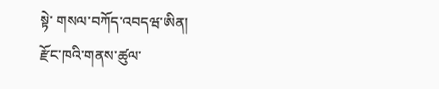སྟེ་ གསལ་བཀོད་འབདཝ་ཨིན།
རྫོང་ཁའི་གནས་ཚུལ་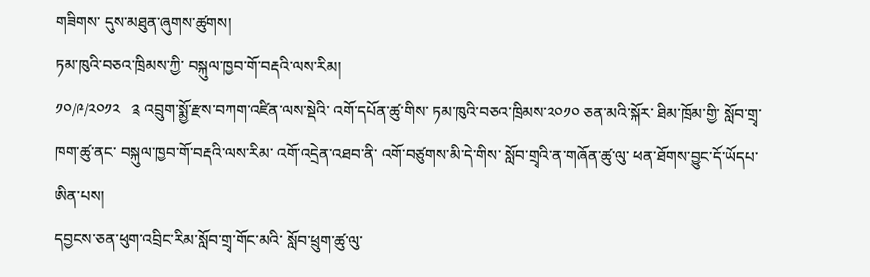གཟིགས་ དུས་མཐུན་ཞུགས་ཚུགས།
ཏམ་ཁུའི་བཅའ་ཁྲིམས་ཀྱི་ བསྐུལ་ཁྱབ་གོ་བརྡའི་ལས་རིམ།
༡༠/༩/༢༠༡༢   ༉ འབྲུག་སྨྱོ་རྫས་བཀག་འཛིན་ལས་སྡེའི་ འགོ་དཔོན་ཚུ་གིས་ ཏམ་ཁུའི་བཅའ་ཁྲིམས་༢༠༡༠ ཅན་མའི་སྐོར་ ཐིམ་ཁྲོམ་གྱི་ སློབ་གྲྭ་ཁག་ཚུ་ནང་ བསྐུལ་ཁྱབ་གོ་བརྡའི་ལས་རིམ་ འགོ་འདྲེན་འཐབ་ནི་ འགོ་བཙུགས་མི་དེ་གིས་ སློབ་གྲྭའི་ན་གཞོན་ཚུ་ལུ་ ཕན་ཐོགས་བྱུང་དོ་ཡོདཔ་ཨིན་པས།
དབྱངས་ཅན་ཕུག་འབྲིང་རིམ་སློབ་གྲྭ་གོང་མའི་ སློབ་ཕྲུག་ཚུ་ལུ་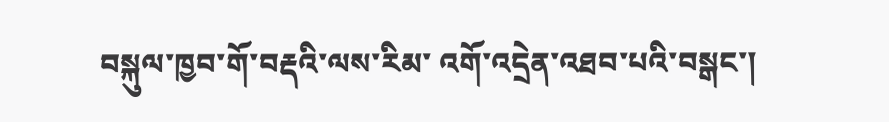བསྐུལ་ཁྱབ་གོ་བརྡའི་ལས་རིམ་ འགོ་འདྲེན་འཐབ་པའི་བསྒང་།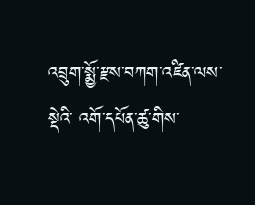འབྲུག་སྨྱོ་རྫས་བཀག་འཛིན་ལས་སྡེའི་ འགོ་དཔོན་ཚུ་གིས་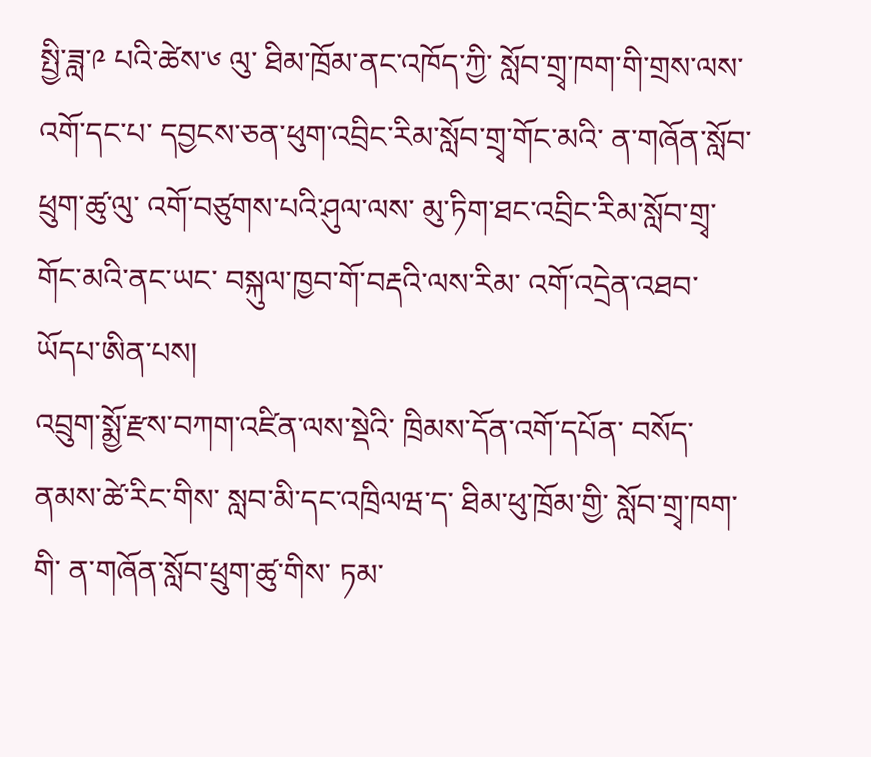སྤྱི་ཟླ་༩ པའི་ཚེས་༦ ལུ་ ཐིམ་ཁྲོམ་ནང་འཁོད་ཀྱི་ སློབ་གྲྭ་ཁག་གི་གྲས་ལས་ འགོ་དང་པ་ དབྱངས་ཅན་ཕུག་འབྲིང་རིམ་སློབ་གྲྭ་གོང་མའི་ ན་གཞོན་སློབ་ཕྲུག་ཚུ་ལུ་ འགོ་བཙུགས་པའི་ཤུལ་ལས་ མུ་ཏིག་ཐང་འབྲིང་རིམ་སློབ་གྲྭ་གོང་མའི་ནང་ཡང་ བསྐུལ་ཁྱབ་གོ་བརྡའི་ལས་རིམ་ འགོ་འདྲེན་འཐབ་ཡོདཔ་ཨིན་པས།
འབྲུག་སྨྱོ་རྫས་བཀག་འཛིན་ལས་སྡེའི་ ཁྲིམས་དོན་འགོ་དཔོན་ བསོད་ནམས་ཚེ་རིང་གིས་ སླབ་མི་དང་འཁྲིལཝ་ད་ ཐིམ་ཕུ་ཁྲོམ་གྱི་ སློབ་གྲྭ་ཁག་གི་ ན་གཞོན་སློབ་ཕྲུག་ཚུ་གིས་ ཏམ་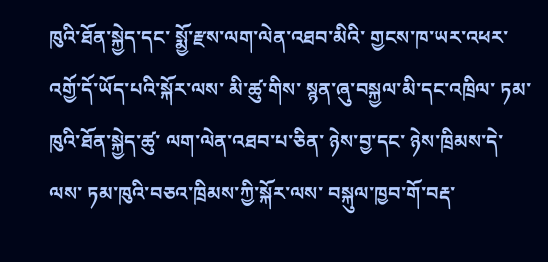ཁུའི་ཐོན་སྐྱེད་དང་ སྨྱོ་རྫས་ལག་ལེན་འཐབ་མིའི་ གྱངས་ཁ་ཡར་འཕར་འགྱོ་དོ་ཡོད་པའི་སྐོར་ལས་ མི་ཚུ་གིས་ སྙན་ཞུ་བསྐྱལ་མི་དང་འཁྲིལ་ ཏམ་ཁུའི་ཐོན་སྐྱེད་ཚུ་ ལག་ལེན་འཐབ་པ་ཅིན་ ཉེས་བྱ་དང་ ཉེས་ཁྲིམས་དེ་ལས་ ཏམ་ཁུའི་བཅའ་ཁྲིམས་ཀྱི་སྐོར་ལས་ བསྐུལ་ཁྱབ་གོ་བརྡ་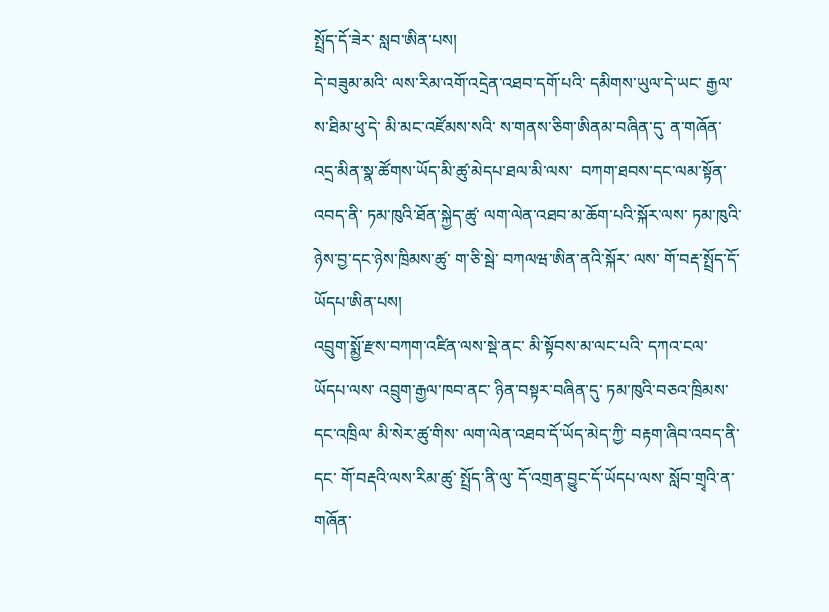སྤྲོད་དོ་ཟེར་ སླབ་ཨིན་པས།
དེ་བཟུམ་མའི་ ལས་རིམ་འགོ་འདྲེན་འཐབ་དགོ་པའི་ དམིགས་ཡུལ་དེ་ཡང་ རྒྱལ་ས་ཐིམ་ཕུ་དེ་ མི་མང་འཛོམས་སའི་ ས་གནས་ཅིག་ཨིནམ་བཞིན་དུ་ ན་གཞོན་འདྲ་མིན་སྣ་ཚོགས་ཡོད་མི་ཚུ་མེདཔ་ཐལ་མི་ལས་  བཀག་ཐབས་དང་ལམ་སྟོན་འབད་ནི་ ཏམ་ཁུའི་ཐོན་སྐྱེད་ཚུ་ ལག་ལེན་འཐབ་མ་ཆོག་པའི་སྐོར་ལས་ ཏམ་ཁུའི་ཉེས་བྱ་དང་ཉེས་ཁྲིམས་ཚུ་ ག་ཅི་སྦེ་ བཀལཝ་ཨིན་ནའི་སྐོར་ ལས་ གོ་བརྡ་སྤྲོད་དོ་ཡོདཔ་ཨིན་པས།
འབྲུག་སྨྱོ་རྫས་བཀག་འཛིན་ལས་སྡེ་ནང་ མི་སྟོབས་མ་ལང་པའི་ དཀའ་ངལ་ཡོདཔ་ལས་ འབྲུག་རྒྱལ་ཁབ་ནང་ ཉིན་བསྟར་བཞིན་དུ་ ཏམ་ཁུའི་བཅའ་ཁྲིམས་དང་འཁྲིལ་ མི་སེར་ཚུ་གིས་ ལག་ལེན་འཐབ་དོ་ཡོད་མེད་ཀྱི་ བརྟག་ཞིབ་འབད་ནི་དང་ གོ་བརྡའི་ལས་རིམ་ཚུ་ སྤྲོད་ནི་ལུ་ དོ་འགྲན་བྱུང་དོ་ཡོདཔ་ལས་ སློབ་གྲྭའི་ན་གཞོན་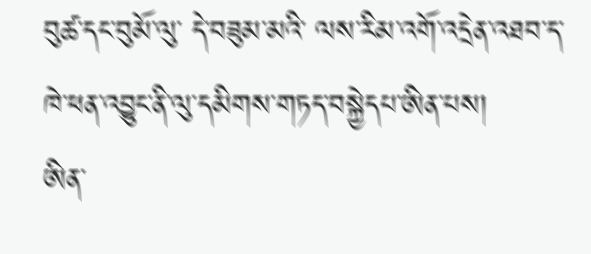བུཚ་དང་བུམོ་ལུ་ དེ་བཟུམ་མའི་ ལས་རིམ་འགོ་འདྲེན་འཐབ་ད་ ཁེ་ཕན་འབྱུང་ནི་ལུ་དམིགས་གཏད་བསྐྱེདཔ་ཨིན་པས།
ཨིན་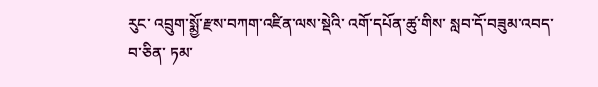རུང་ འབྲུག་སྨྱོ་རྫས་བཀག་འཛིན་ལས་སྡེའི་ འགོ་དཔོན་ཚུ་གིས་ སླབ་དོ་བཟུམ་འབད་བ་ཅིན་ ཏམ་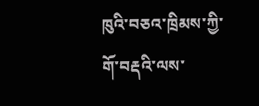ཁུའི་བཅའ་ཁྲིམས་ཀྱི་ གོ་བརྡའི་ལས་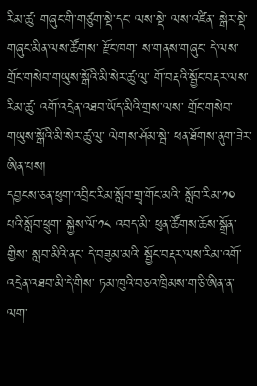རིམ་ཚུ་ གཞུང་གི་གཙུག་སྡེ་དང་ ལས་སྡེ་ ལས་འཛིན་ སྒེར་སྡེ་ གཞུང་མིན་ལས་ཚོགས་ རྫོང་ཁག་ ས་གནས་གཞུང་ དེ་ལས་ གྲོང་གསེབ་གཡུས་སྒོའི་མི་སེར་ཚུ་ལུ་ གོ་བརྡའི་སྦྱོང་བརྡར་ལས་རིམ་ཚུ་ འགོ་འདྲེན་འཐབ་ཡོད་མིའི་གྲས་ལས་ གྲོང་གསེབ་གཡུས་སྒོའི་མི་སེར་ཚུ་ལུ་ ལེགས་ཤོམ་སྦེ་ ཕན་ཐོགས་ནུག་ཟེར་ཨིན་པས།
དབྱངས་ཅན་ཕུག་འབྲིང་རིམ་སློབ་གྲྭ་གོང་མའི་ སློབ་རིམ་༡༠ པའི་སློབ་ཕྲུག་ སྐྱེས་ལོ་༡༨ འབད་མི་ ཕུན་ཚོགས་ཆོས་སྒྲོན་གྱིས་ སླབ་མིའི་ནང་ དེ་བཟུམ་མའི་ སྦྱོང་བརྡར་ལས་རིམ་འགོ་འདྲེན་འཐབ་མི་དེ་གིས་ ཏམ་ཁུའི་བཅའ་ཁྲིམས་ག་ཅི་ཨིན་ན་ ལག་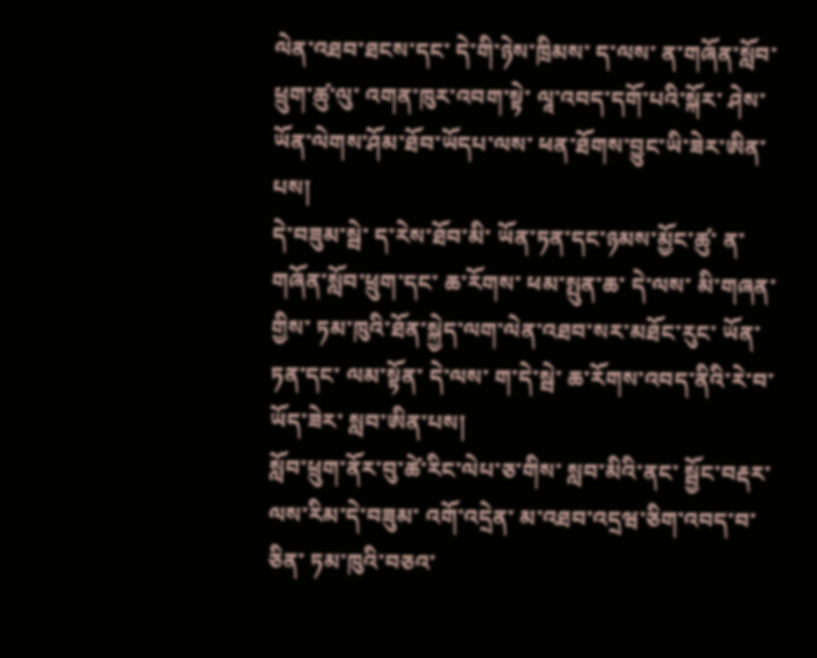ལེན་འཐབ་ཐངས་དང་ དེ་གི་ཉེས་ཁྲིམས་ ད་ལས་ ན་གཞོན་སློབ་ཕྲུག་ཚུ་ལུ་ འགན་ཁུར་འབག་སྟེ་ ལཱ་འབད་དགོ་པའི་སྐོར་ ཤེས་ཡོན་ལེགས་ཤོམ་ཐོབ་ཡོདཔ་ལས་ ཕན་ཐོགས་བྱུང་ཡི་ཟེར་ཨིན་པས།
དེ་བཟུམ་སྦེ་ ད་རེས་ཐོབ་མི་ ཡོན་ཏན་དང་ཉམས་མྱོང་ཚུ་ ན་གཞོན་སློབ་ཕྲུག་དང་ ཆ་རོགས་ ཕམ་སྤུན་ཆ་ དེ་ལས་ མི་གཞན་གྱིས་ ཏམ་ཁུའི་ཐོན་སྐྱེད་ལག་ལེན་འཐབ་སར་མཐོང་རུང་ ཡོན་ཏན་དང་ ལམ་སྟོན་ དེ་ལས་ ག་དེ་སྦེ་ ཆ་རོགས་འབད་ནིའི་རེ་བ་ཡོད་ཟེར་ སླབ་ཨིན་པས།
སློབ་ཕྲུག་ནོར་བུ་ཚེ་རིང་ལེཔ་ཅ་གིས་ སླབ་མིའི་ནང་ སྦྱོང་བརྡར་ལས་རིམ་དེ་བཟུམ་ འགོ་འདྲེན་ མ་འཐབ་འདྲཝ་ཅིག་འབད་བ་ཅིན་ ཏམ་ཁུའི་བཅའ་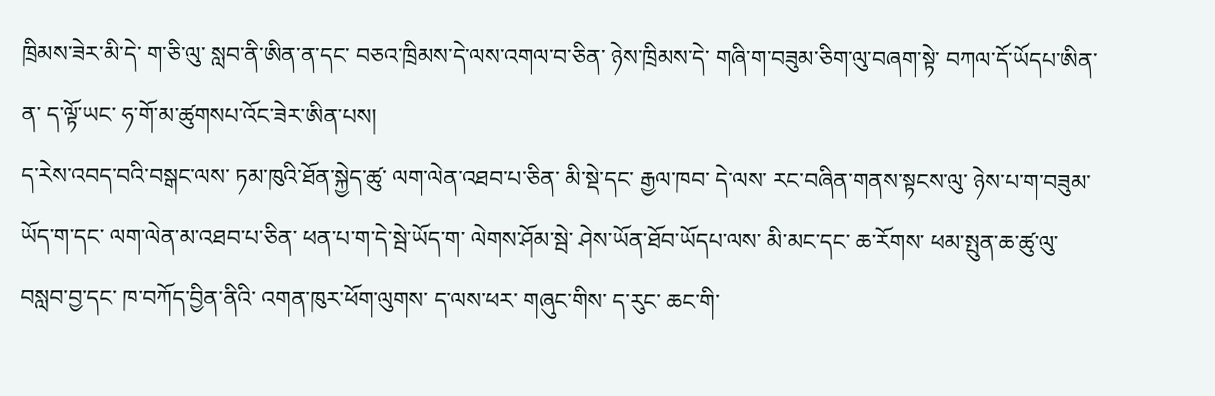ཁྲིམས་ཟེར་མི་དེ་ ག་ཅི་ལུ་ སླབ་ནི་ཨིན་ན་དང་ བཅའ་ཁྲིམས་དེ་ལས་འགལ་བ་ཅིན་ ཉེས་ཁྲིམས་དེ་ གཞི་ག་བཟུམ་ཅིག་ལུ་བཞག་སྟེ་ བཀལ་དོ་ཡོདཔ་ཨིན་ན་ ད་ལྟོ་ཡང་ ཧ་གོ་མ་ཚུགསཔ་འོང་ཟེར་ཨིན་པས།
ད་རེས་འབད་བའི་བསྒང་ལས་ ཏམ་ཁུའི་ཐོན་སྐྱེད་ཚུ་ ལག་ལེན་འཐབ་པ་ཅིན་ མི་སྡེ་དང་ རྒྱལ་ཁབ་ དེ་ལས་ རང་བཞིན་གནས་སྟངས་ལུ་ ཉེས་པ་ག་བཟུམ་ཡོད་ག་དང་ ལག་ལེན་མ་འཐབ་པ་ཅིན་ ཕན་པ་ག་དེ་སྦེ་ཡོད་ག་ ལེགས་ཤོམ་སྦེ་ ཤེས་ཡོན་ཐོབ་ཡོདཔ་ལས་ མི་མང་དང་ ཆ་རོགས་ ཕམ་སྤུན་ཆ་ཚུ་ལུ་ བསླབ་བྱ་དང་ ཁ་བཀོད་བྱིན་ནིའི་ འགན་ཁུར་ཕོག་ལུགས་ ད་ལས་ཕར་ གཞུང་གིས་ ད་རུང་ ཆང་གི་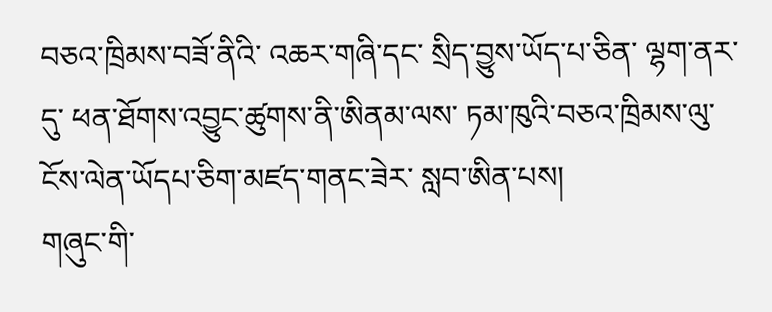བཅའ་ཁྲིམས་བཟོ་ནིའི་ འཆར་གཞི་དང་ སྲིད་བྱུས་ཡོད་པ་ཅིན་ ལྷག་ནར་དུ་ ཕན་ཐོགས་འབྱུང་ཚུགས་ནི་ཨིནམ་ལས་ ཏམ་ཁུའི་བཅའ་ཁྲིམས་ལུ་ ངོས་ལེན་ཡོདཔ་ཅིག་མཛད་གནང་ཟེར་ སླབ་ཨིན་པས།
གཞུང་གི་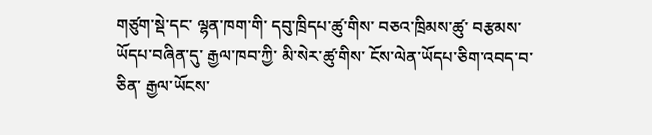གཙུག་སྡེ་དང་ ལྷན་ཁག་གི་ དབུ་ཁྲིདཔ་ཚུ་གིས་ བཅའ་ཁྲིམས་ཚུ་ བརྩམས་ཡོདཔ་བཞིན་དུ་ རྒྱལ་ཁབ་ཀྱི་ མི་སེར་ཚུ་གིས་ ངོས་ལེན་ཡོདཔ་ཅིག་འབད་བ་ཅིན་ རྒྱལ་ཡོངས་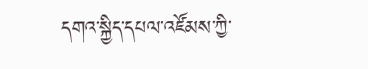དགའ་སྐྱིད་དཔལ་འཛོམས་ཀྱི་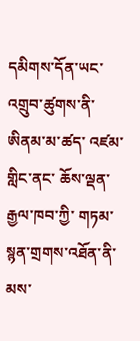དམིགས་དོན་ཡང་ འགྲུབ་ཚུགས་ནི་ཨིནམ་མ་ཚད་ འཛམ་གླིང་ནང་ ཆོས་ལྡན་རྒྱལ་ཁབ་ཀྱི་ གཏམ་སྙན་གྲགས་འཐོན་ནི་མས་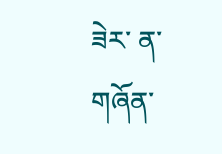ཟེར་ ན་གཞོན་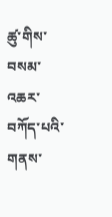ཚུ་གིས་ བསམ་འཆར་བཀོད་པའི་གནས་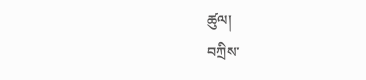ཚུལ།
བཀྲིས་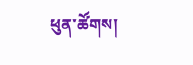ཕུན་ཚོགས།